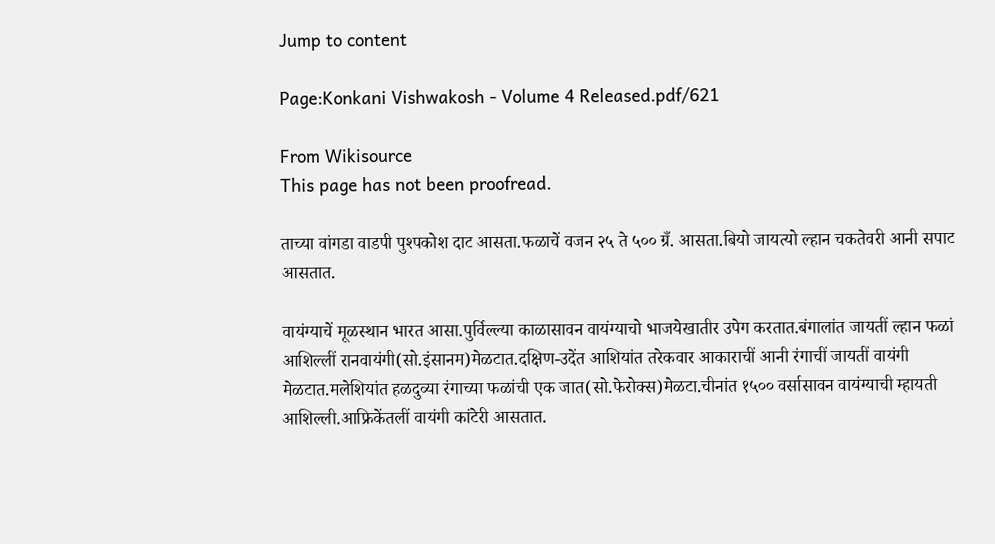Jump to content

Page:Konkani Vishwakosh - Volume 4 Released.pdf/621

From Wikisource
This page has not been proofread.

ताच्या वांगडा वाडपी पुश्पकोश दाट आसता.फळाचें वजन २५ ते ५०० ग्रँ. आसता.बियो जायत्यो ल्हान चकतेवरी आनी सपाट आसतात.

वायंग्याचें मूळस्थान भारत आसा.पुर्विल्ल्या काळासावन वायंग्याचो भाजयेखातीर उपेग करतात.बंगालांत जायतीं ल्हान फळां आशिल्लीं रानवायंगी(सो.इंसानम)मेळटात.दक्षिण-उदेंत आशियांत तरेकवार आकाराचीं आनी रंगाचीं जायतीं वायंगी मेळटात.मलेशियांत हळदुव्या रंगाच्या फळांची एक जात(सो.फेरोक्स)मेळटा.चीनांत १५०० वर्सासावन वायंग्याची म्हायती आशिल्ली.आफ्रिकेंतलीं वायंगी कांटेरी आसतात.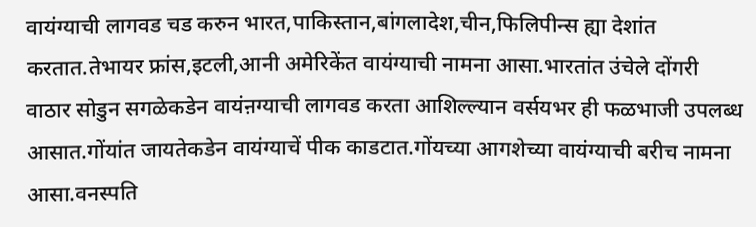वायंग्याची लागवड चड करुन भारत,पाकिस्तान,बांगलादेश,चीन,फिलिपीन्स ह्या देशांत करतात.तेभायर फ्रांस,इटली,आनी अमेरिकेंत वायंग्याची नामना आसा.भारतांत उंचेले दोंगरी वाठार सोडुन सगळेकडेन वायंऩग्याची लागवड करता आशिल्ल्यान वर्सयभर ही फळभाजी उपलब्ध आसात.गोंयांत जायतेकडेन वायंग्याचें पीक काडटात.गोंयच्या आगशेच्या वायंग्याची बरीच नामना आसा.वनस्पति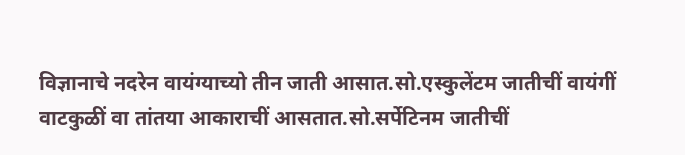विज्ञानाचे नदरेन वायंग्याच्यो तीन जाती आसात.सो.एस्कुलेंटम जातीचीं वायंगीं वाटकुळीं वा तांतया आकाराचीं आसतात.सो.सर्पेटिनम जातीचीं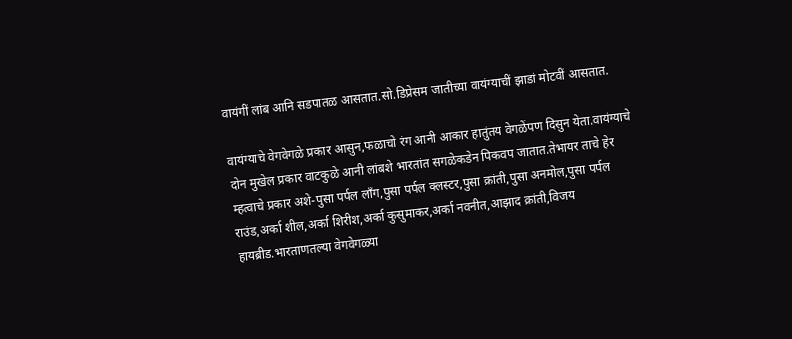वायंगीं लांब आनि सडपातळ आसतात.सो.डिप्रेसम जातीच्या वायंग्याचीं झाडां मोटवीं आसतात.

वायंग्याचे वेगवेगळे प्रकार आसुन,फळाचो रंग आनी आकार हातुंतय वेगळेंपण दिसुन येता.वायंग्याचे दोन मुखेल प्रकार वाटकुळे आनी लांबशे भारतांत सगळेकडेन पिकवप जातात.तेभायर ताचे हेर म्हत्वाचे प्रकार अशे-पुसा पर्पल लाँग,पुसा पर्पल क्लस्टर,पुसा क्रांती,पुसा अनमोल,पुसा पर्पल राउंड,अर्का शील,अर्का शिरीश,अर्का कुसुमाकर,अर्का नवनीत,आझाद क्रांती,विजय हायब्रीड.भारताणतल्या वेगवेगळ्या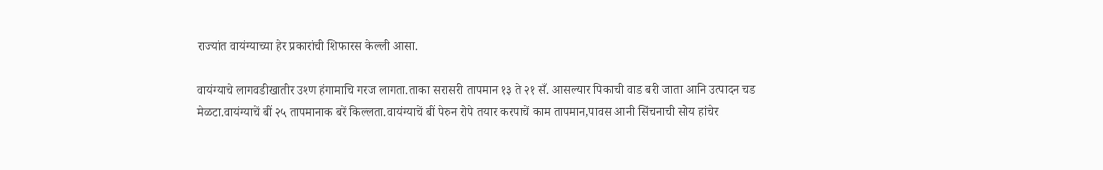राज्यांत वायंग्याच्या हेर प्रकारांची शिफारस केल्ली आसा.

वायंग्याचे लागवडीखातीर उश्ण हंगामाचि गरज लागता.ताका सरासरी तापमान १३ ते २१ सँ. आसल्यार पिकाची वाड बरी जाता आनि उत्पादन चड मेळटा.वायंग्याचें बीं २५ तापमानाक बरें किल्लता.वायंग्याचें बीं पेरुन रोपे तयार करपाचें काम तापमान,पावस आनी सिंचनाची सोय हांचेर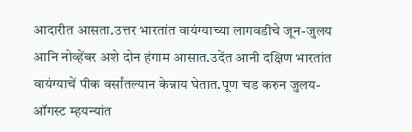आदारीत आसता.उत्तर भारतांत वायंग्याच्या लागवडीचे जून-जुलय आनि नोव्हेंबर अशे दोन हंगाम आसात.उदेंत आनी दक्षिण भारतांत वायंग्याचें पीक वर्सांतल्यान केन्नाय घेतात.पूण चड करुन जुलय-ऑगस्ट म्हयन्यांत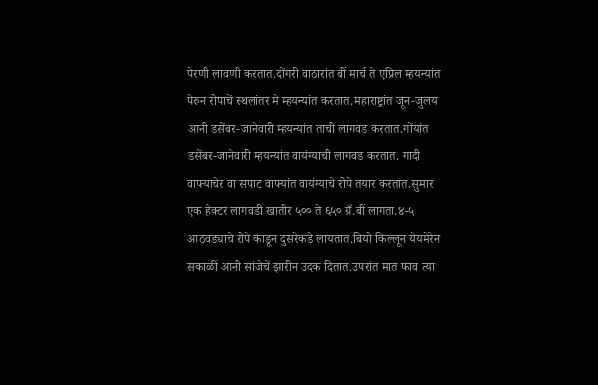पेरणी लावणी करतात.दोंगरी वाठारांत बीं मार्च ते एप्रिल म्हयन्यांत पेरुन रोपाचें स्थलांतर मे म्हयन्यांत करतात.महाराष्ट्रांत जून-जुलय आनी डसेंबर-जानेवारी म्हयन्यांत ताची लागवड करतात.गोंयांत डसेंबर-जानेवारी म्हयन्यांत वायंग्याची लागवड करतात. गादी वाफ्याचेर वा सपाट वाफ्यांत वायंग्याचे रोपे तयार करतात.सुमार एक हेक्टर लागवडी खातीर ५०० ते ६५० ग्रँ.बीं लागता.४-५ आठवड्याचे रोपे काडून दुसरेकडे लायतात.बियो किल्लून येयमेरेन सकाळीं आनी सांजेचें झारीन उदक दितात.उपरांत मात फाव त्या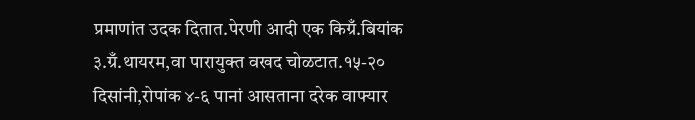प्रमाणांत उदक दितात.पेरणी आदी एक किग्रँ.बियांक ३.ग्रँ.थायरम,वा पारायुक्त वखद चोळटात.१५-२० दिसांनी,रोपांक ४-६ पानां आसताना दरेक वाफ्यार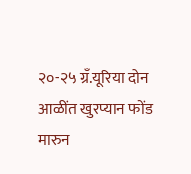२०-२५ ग्रँ.यूरिया दोन आळींत खुरप्यान फोंड मारुन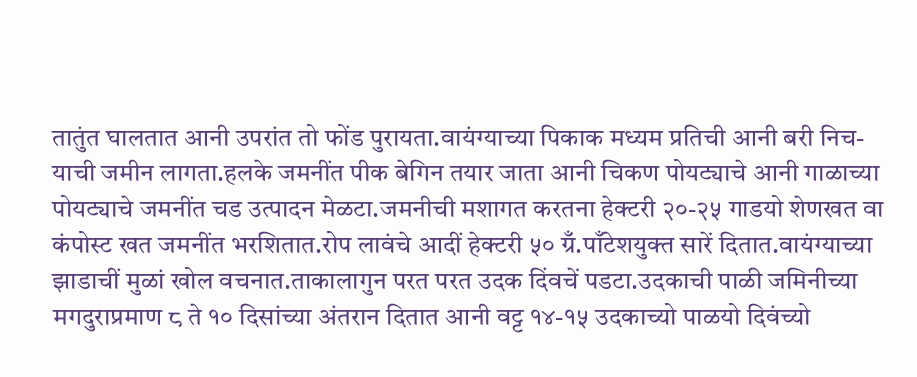तातुंत घालतात आनी उपरांत तो फोंड पुरायता.वायंग्याच्या पिकाक मध्यम प्रतिची आनी बरी निच-याची जमीन लागता.हलके जमनींत पीक बेगिन तयार जाता आनी चिकण पोयट्याचे आनी गाळाच्या पोयट्याचे जमनींत चड उत्पादन मेळटा.जमनीची मशागत करतना हेक्टरी २०-२५ गाडयो शेणखत वा कंपोस्ट खत जमनींत भरशितात.रोप लावंचे आदीं हेक्टरी ५० ग्रँ.पाँटेशयुक्त सारें दितात.वायंग्याच्या झाडाचीं मुळां खोल वचनात.ताकालागुन परत परत उदक दिंवचें पडटा.उदकाची पाळी जमिनीच्या मगदुराप्रमाण ८ ते १० दिसांच्या अंतरान दितात आनी वट्ट १४-१५ उदकाच्यो पाळयो दिवंच्यो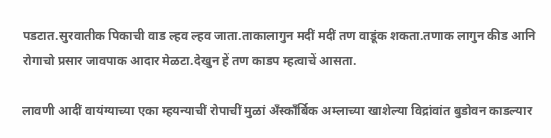पडटात.सुरवातीक पिकाची वाड ल्हव ल्हव जाता.ताकालागुन मदीं मदीं तण वाडूंक शकता.तणाक लागुन कीड आनि रोगाचो प्रसार जावपाक आदार मेळटा.देखुन हें तण काडप म्हत्वाचें आसता.

लावणी आदीं वायंग्याच्या एका म्हयन्याचीं रोपाचीं मुळां अँस्काँर्बिक अम्लाच्या खाशेल्या विद्रांवांत बुडोवन काडल्यार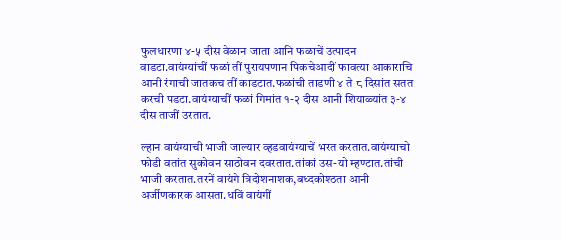फुलधारणा ४-५ दीस वेळान जाता आनि फळाचें उत्पादन वाडटा.वायंग्यांचीं फळां तीं पुरायपणान पिकचेआदीं फावत्या आकाराचि आनी रंगाची जातकच तीं काडटात.फळांची ताडणी ४ ते ८ दिसांत सतत करची पडटा.वायंग्याचीं फळां गिमांत १-२ दीस आनी शियाळ्यांत ३-४ दीस ताजीं उरतात.

ल्हान वायंग्याची भाजी जाल्यार व्हडवायंग्याचें भरत करतात.वायंग्याचो फोडी वतांत सुकोवन साठोवन दवरतात.तांकां उस-यो म्हण्टात.तांची भाजी करतात.तरनें वायंगे त्रिदोशनाशक,बध्दकोश्ठता आनी अर्जीणकारक आसता.धविं वायंगीं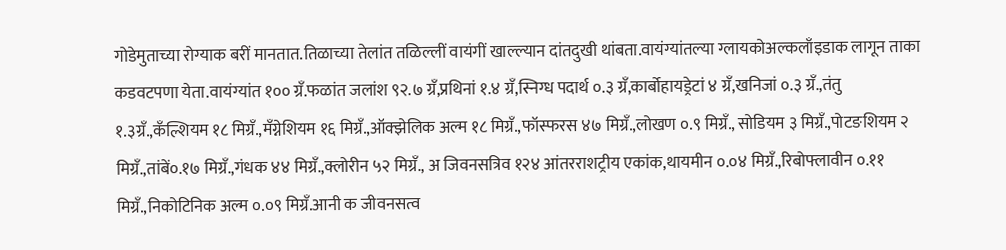गोडेमुताच्या रोग्याक बरीं मानतात.तिळाच्या तेलांत तळिल्लीं वायंगीं खाल्ल्यान दांतदुखी थांबता.वायंग्यांतल्या ग्लायकोअल्कलाँइडाक लागून ताका कडवटपणा येता.वायंग्यांत १०० ग्रँ.फळांत जलांश ९२.७ ग्रँ,प्रथिनां १.४ ग्रँ,स्निग्ध पदार्थ ०.३ ग्रँ,कार्बोहायड्रेटां ४ ग्रँ,खनिजां ०.३ ग्रँ.,तंतु १.३ग्रँ.,कँल्शियम १८ मिग्रँ.,मँग्नेशियम १६ मिग्रँ.,ऑक्झेलिक अल्म १८ मिग्रँ.,फॉस्फरस ४७ मिग्रँ.,लोखण ०.९ मिग्रँ., सोडियम ३ मिग्रँ.,पोटङशियम २ मिग्रँ.,तांबें०.१७ मिग्रँ.,गंधक ४४ मिग्रँ.,क्लोरीन ५२ मिग्रँ., अ जिवनसत्रिव १२४ आंतरराशट्रीय एकांक,थायमीन ०.०४ मिग्रँ.,रिबोफ्लावीन ०.११ मिग्रँ.,निकोटिनिक अल्म ०.०९ मिग्रँ.आनी क जीवनसत्व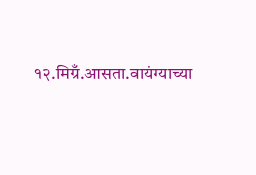१२.मिग्रँ.आसता.वायंग्याच्या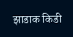झाडाक किडी